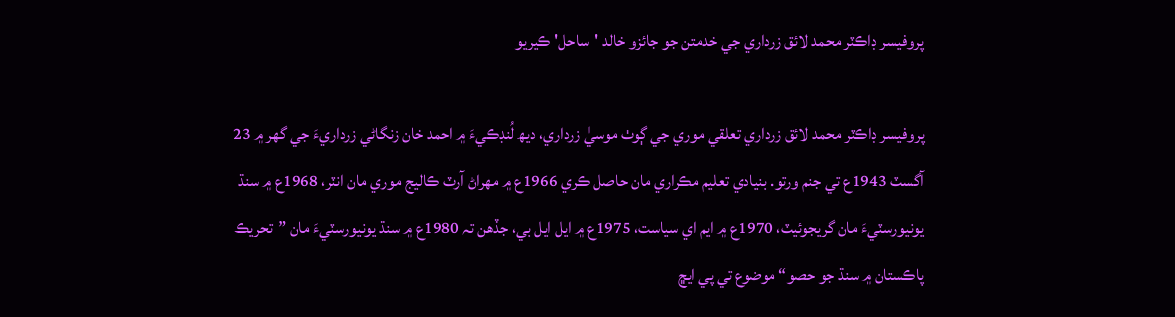پروفيسر ڊاڪٽر محمد لائق زرداري جي خدمتن جو جائزو خالد 'ساحل' ڪيريو

پروفيسر ڊاڪٽر محمد لائق زرداري تعلقي موري جي ڳوٺ موسيٰ زرداري، ديھ لُنڊڪيءَ ۾ احمد خان زنگاڻي زرداريءَ جي گهر ۾ 23 آگسٽ 1943ع تي جنم ورتو. بنيادي تعليم مڪراري مان حاصل ڪري 1966ع ۾ مهراڻ آرٽ ڪاليج موري مان انٽر، 1968ع ۾ سنڌ يونيورسٽيءَ مان گريجوئيٽ، 1970ع ۾ ايم اي سياست، 1975ع ۾ ايل ايل بي، جڏهن تہ 1980ع ۾ سنڌ يونيورسٽيءَ مان ”تحريڪ پاڪستان ۾ سنڌ جو حصو“ موضوع تي پي ايڇ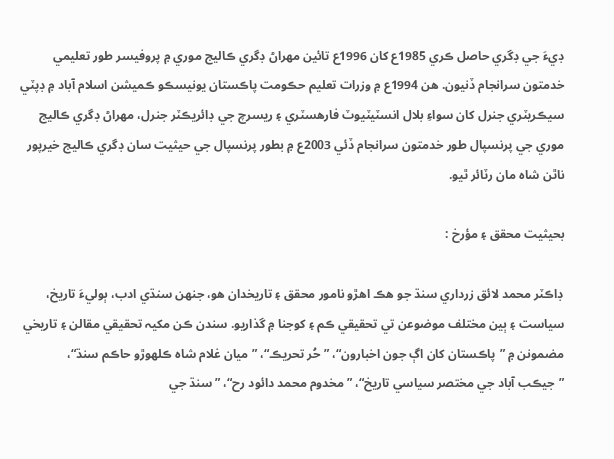ڊيءَ جي ڊگري حاصل ڪري 1985ع کان 1996ع تائين مهراڻ ڊگري ڪاليج موري ۾ پروفيسر طور تعليمي خدمتون سرانجام ڏنيون. ھن 1994ع ۾ وزرات تعليم حڪومت پاڪستان يونيسڪو ڪميشن اسلام آباد ۾ ڊپٽي سيڪريٽري جنرل کان سواءِ بلال انسٽيٽيوٽ فارهسٽري ۽ ريسرچ جي ڊائريڪٽر جنرل، مهراڻ ڊگري ڪاليج موري جي پرنسپال طور خدمتون سرانجام ڏئي 2003ع ۾ بطور پرنسپال جي حيثيت سان ڊگري ڪاليج خيرپور ناٿن شاه مان رٽائر ٿيو.

بحيثيت محقق ۽ مؤرخ :

ڊاڪٽر محمد لائق زرداري سنڌ جو هڪ اهڙو نامور محقق ۽ تاريخدان هو، جنهن سنڌي ادب، ٻوليءَ تاريخ، سياست ۽ ٻين مختلف موضوعن تي تحقيقي ڪم ۽ کوجنا ۾ گذاريو. سندن ڪن مکيہ تحقيقي مقالن ۽ تاريخي مضمونن ۾ ”پاڪستان کان اڳ جون اخبارون“، ”حُر تحريڪ“، ”ميان غلام شاه ڪلهوڙو حاڪم سنڌ“، ”جيڪب آباد جي مختصر سياسي تاريخ“، ”مخدوم محمد دائود رح“، ”سنڌ جي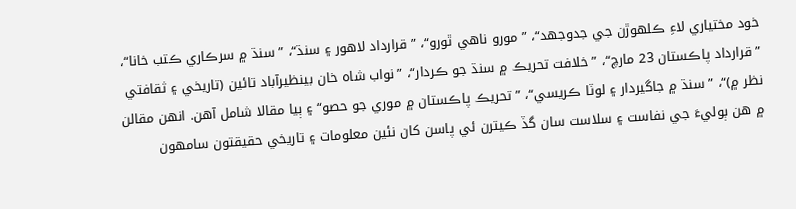خود مختياري لاءِ ڪلهوڙن جي جدوجهد“، ”مورو ناهي ٿورو“، ”قرارداد لاهور ۽ سنڌ“، ”سنڌ ۾ سرڪاري ڪتب خانا“، ”قرارداد پاڪستان 23 مارچ“، ”خلافت تحريڪ ۾ سنڌ جو ڪردار“، ”نواب شاه خان بينظيرآباد تائين (تاريخي ۽ ثقافتي نظر ۾)“، ”سنڌ ۾ جاگيردار ۽ لوٽا ڪريسي“، ”تحريڪ پاڪستان ۾ موري جو حصو“ ۽ ٻيا مقالا شامل آهن. انھن مقالن ۾ ھن ٻوليءَ جي نفاست ۽ سلاست سان گڏ ڪيترن ئي پاسن کان نئين معلومات ۽ تاريخي حقيقتون سامهون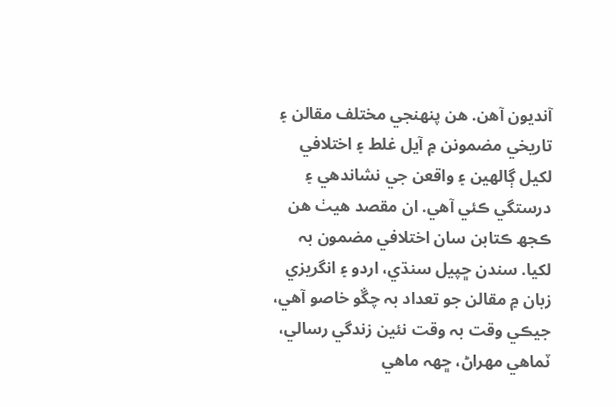آنديون آهن. ھن پنھنجي مختلف مقالن ۽ تاريخي مضمونن ۾ آيل غلط ۽ اختلافي لکيل ڳالهين ۽ واقعن جي نشاندهي ۽ درستگي ڪئي آهي. ان مقصد ھيٺ ھن ڪجھ ڪتابن سان اختلافي مضمون بہ لکيا. سندن ڇپيل سنڌي، اردو ۽ انگريزي زبان ۾ مقالن جو تعداد بہ چڱو خاصو آهي، جيڪي وقت بہ وقت نئين زندگي رسالي، ٽماهي مهراڻ، ڇهہ ماهي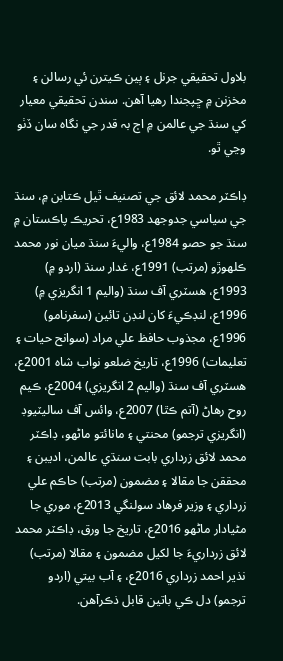بلاول تحقيقي جرنل ۽ ٻين ڪيترن ئي رسالن ۽ مخزنن ۾ ڇپجندا رهيا آهن. سندن تحقيقي معيار کي سنڌ جي عالمن ۾ اڄ بہ قدر جي نگاه سان ڏٺو وڃي ٿو.

ڊاڪٽر محمد لائق جي تصنيف ٿيل ڪتابن ۾، سنڌ جي سياسي جدوجهد 1983ع، تحريڪ پاڪستان ۾ سنڌ جو حصو 1984ع، واليءَ سنڌ ميان نور محمد ڪلهوڙو (مرتب) 1991ع، غدار سنڌ (اردو ۾) 1993ع، هسٽري آف سنڌ (واليم 1 انگريزي ۾) 1996ع، لنڊڪيءَ کان لنڊن تائين (سفرنامو) 1996ع، مجذوب حافظ علي مراد (سوانح حيات ۽ تعليمات) 1996ع، تاريخ ضلعو نواب شاه 2001ع، هسٽري آف سنڌ (واليم 2 انگريزي) 2004ع، ڪيم روح رهاڻ (آتم ڪٿا) 2007ع، وائس آف ساليٽيوڊ (انگريزي ترجمو) محنتي ۽ مانائتو ماڻهو، ڊاڪٽر محمد لائق زرداري بابت سنڌي عالمن، اديبن ۽ محققن جا مقالا ۽ مضمون (مرتب) حاڪم علي زرداري ۽ وزير فرهاد سولنگي 2013ع، موري جا مڻيادار ماڻهو 2016ع، تاريخ جا ورق، ڊاڪٽر محمد لائق زرداريءَ جا لکيل مضمون ۽ مقالا (مرتب) نذير احمد زرداري 2016ع، ۽ آب بيتي (اردو ترجمو) دل ڪي باتين قابل ذڪرآهن.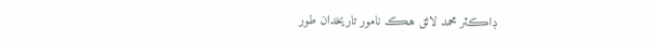ڊاڪٽر محمد لائق هڪ نامور تاريخدان طور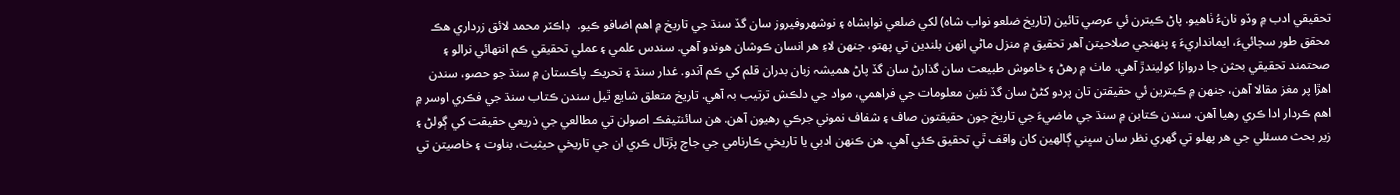تحقيقي ادب ۾ وڏو نانءُ ٺاهيو. پاڻ ڪيترن ئي عرصي تائين (تاريخ ضلعو نواب شاه) لکي ضلعي نوابشاه ۽ نوشهروفيروز سان گڏ سنڌ جي تاريخ ۾ اهم اضافو ڪيو.  ڊاڪٽر محمد لائق زرداري هڪ محقق طور سچائيءَ، ايمانداريءَ ۽ پنهنجي صلاحيتن آهر تحقيق ۾ منزل ماڻي انهن بلندين تي پهتو، جنهن لاءِ هر انسان ڪوشان هوندو آهي. سندس علمي ۽ عملي تحقيقي ڪم انتهائي نرالو ۽ صحتمند تحقيقي بحثن جا دروازا کوليندڙ آهي. ماٺ ۾ رهڻ ۽ خاموش طبيعت سان گذارڻ سان گڏ پاڻ هميشہ زبان بدران قلم کي ڪم آندو. غدار سنڌ ۽ تحريڪ پاڪستان ۾ سنڌ جو حصو، سندن اهڙا پر مغز مقالا آهن، جنهن ۾ ڪيترين ئي حقيقتن تان پردو کڻڻ سان گڏ نئين معلومات جي فراهمي، مواد جي دلڪش ترتيب بہ آھي. تاريخ متعلق شايع ٿيل سندن ڪتاب سنڌ جي فڪري اوسر ۾ اهم ڪردار ادا ڪري رهيا آهن. سندن ڪتابن ۾ سنڌ جي ماضيءَ جي تاريخ جون حقيقتون صاف ۽ شفاف نموني جرڪي رهيون آهن. ھن سائنٽيفڪ اصولن تي مطالعي جي ذريعي حقيقت کي ڳولڻ ۽ زير بحث مسئلي جي ھر پھلو تي گھري نظر سان سڀني ڳالهين کان واقف ٿي تحقيق ڪئي آھي. ھن ڪنھن ادبي يا تاريخي ڪارنامي جي جاچ پڙتال ڪري ان جي تاريخي حيثيت، بناوت ۽ خاصيتن تي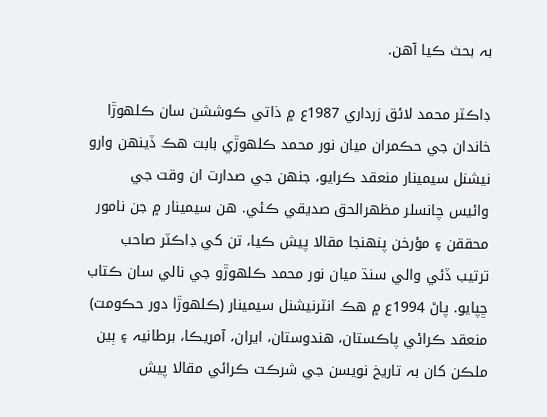بہ بحث ڪيا آهن.

ڊاڪٽر محمد لائق زرداري 1987ع ۾ ذاتي ڪوششن سان ڪلھوڙا خاندان جي حڪمران ميان نور محمد ڪلهوڙي بابت ھڪ ڏينھن وارو نيشنل سيمينار منعقد ڪرايو، جنھن جي صدارت ان وقت جي وائيس چانسلر مظهرالحق صديقي ڪئي. ھن سيمينار ۾ جن نامور محققن ۽ مؤرخن پنھنجا مقالا پيش ڪيا، تن کي ڊاڪٽر صاحب ترتيب ڏئي والي سنڌ ميان نور محمد ڪلهوڙو جي نالي سان ڪتاب ڇپايو. پاڻ 1994ع ۾ ھڪ انٽرنيشنل سيمينار (ڪلھوڙا دور حڪومت) منعقد ڪرائي پاڪستان، ھندوستان، ايران، آمريڪا، برطانيہ ۽ ٻين ملڪن کان بہ تاريخ نويسن جي شرڪت ڪرائي مقالا پيش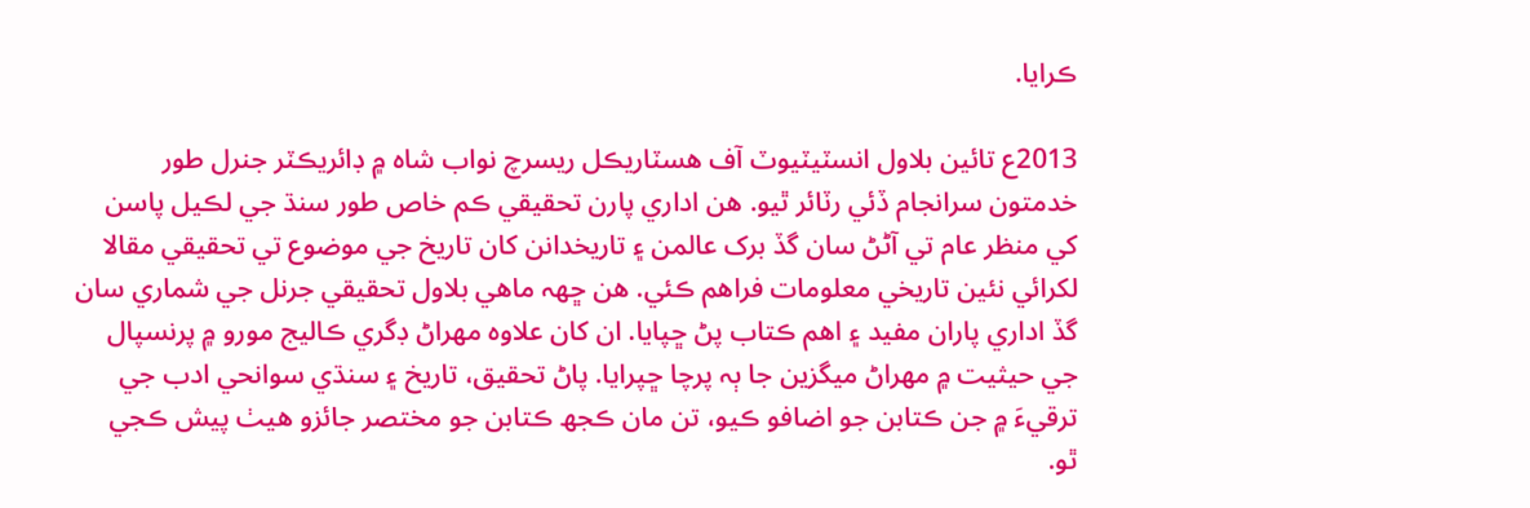ڪرايا.

2013ع تائين بلاول انسٽيٽيوٽ آف هسٽاريڪل ريسرچ نواب شاه ۾ ڊائريڪٽر جنرل طور خدمتون سرانجام ڏئي رٽائر ٿيو. هن اداري پارن تحقيقي ڪم خاص طور سنڌ جي لڪيل پاسن کي منظر عام تي آڻڻ سان گڏ برک عالمن ۽ تاريخدانن کان تاريخ جي موضوع تي تحقيقي مقالا لکرائي نئين تاريخي معلومات فراهم ڪئي. ھن ڇهہ ماهي بلاول تحقيقي جرنل جي شماري سان گڏ اداري پاران مفيد ۽ اهم ڪتاب پڻ ڇپايا. ان کان علاوہ مھراڻ ڊگري ڪاليج مورو ۾ پرنسپال جي حيثيت ۾ مھراڻ ميگزين جا ٻہ پرچا ڇپرايا. پاڻ تحقيق، تاريخ ۽ سنڌي سوانحي ادب جي ترقيءَ ۾ جن ڪتابن جو اضافو ڪيو، تن مان ڪجھ ڪتابن جو مختصر جائزو ھيٺ پيش ڪجي ٿو.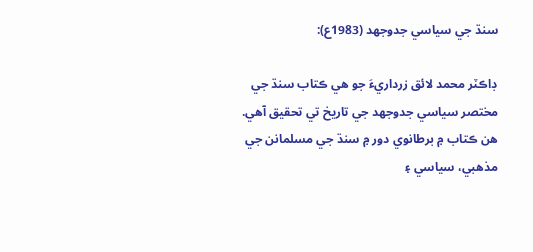سنڌ جي سياسي جدوجھد (1983ع):

ڊاڪٽر محمد لائق زرداريءَ جو ھي ڪتاب سنڌ جي مختصر سياسي جدوجھد جي تاريخ تي تحقيق آهي. ھن ڪتاب ۾ برطانوي دور ۾ سنڌ جي مسلمانن جي مذھبي، سياسي ۽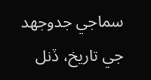سماجي جدوجهد جي تاريخ، ڏنل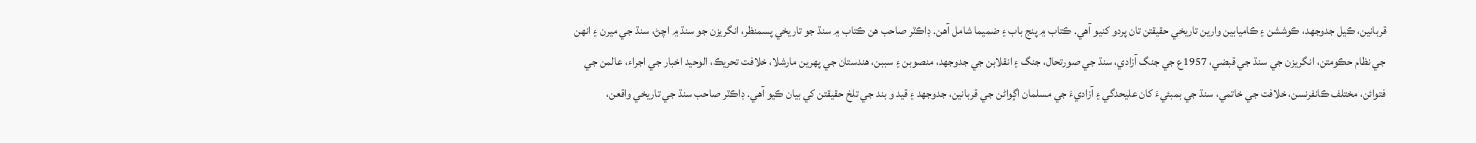قربانين، ڪيل جدوجهد، ڪوششن ۽ ڪاميابين وارين تاريخي حقيقتن تان پردو کنيو آهي. ڪتاب ۾ پنج باب ۽ ضميما شامل آهن. ڊاڪٽر صاحب ھن ڪتاب ۾ سنڌ جو تاريخي پسمنظر، انگريزن جو سنڌ ۾ اچڻ، سنڌ جي ميرن ۽ انھن جي نظام حڪومتن، انگريزن جي سنڌ جي قبضي، 1957ع جي جنگ آزادي، سنڌ جي صورتحال، جنگ ۽ انقلابن جي جدوجھد، منصوبن ۽ سببن، ھندستان جي پھرين مارشلا، خلافت تحريڪ، الوحيد اخبار جي اجراء، عالمن جي فتوائن، مختلف ڪانفرنسن، خلافت جي خاتمي، سنڌ جي بمبئيءَ کان عليحدگي ۽ آزاديءَ جي مسلمان اڳواڻن جي قربانين، جدوجھد ۽ قيد و بند جي تلخ حقيقتن کي بيان ڪيو آهي. ڊاڪٽر صاحب سنڌ جي تاريخي واقعن،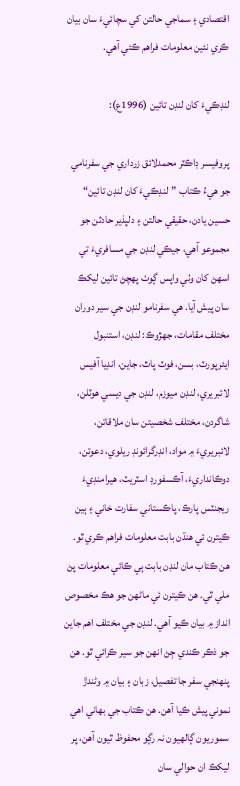اقتصادي ۽ سماجي حالتن کي سچائيءَ سان بيان ڪري نئين معلومات فراهم ڪئي آھي.

لنڊڪيءَ کان لنڊن تائين (1996ع):

پروفيسر ڊاڪٽر محمدلائق زرداري جي سفرنامي جو هيءُ ڪتاب ”لنڊڪيءَ کان لنڊن تائين“ حسين يادن، حقيقي حالتن ۽ دلپذير حادثن جو مجموعو آهي، جيڪي لنڊن جي مسافريءَ تي اسهڻ کان وٺي واپس ڳوٺ پهچڻ تائين ليکڪ سان پيش آيا. هي سفرنامو لنڊن جي سير دوران مختلف مقامات، جهڙوڪ: لنڊن، استنبول ايئرپورٽ، بسن، فوٽ پاٿ، جاين، انڊيا آفيس لائبريري، لنڊن ميوزم، لنڊن جي ديسي هوٽلن، شاگردن، مختلف شخصيتن سان ملاقاتن، لائبريريءَ ۾ مواد، انڊرگرائونڊ ريلوي، دعوتن، دوڪانداريءَ، آڪسفورڊ اسٽريٽ، هيرامنڊيءَ ريجنٽس پارڪ، پاڪستاني سفارت خاني ۽ ٻين ڪيترن ئي ھنڌن بابت معلومات فراهم ڪري ٿو. ھن ڪتاب مان لنڊن بابت ٻي ڪائي معلومات پڻ ملي ٿي. ھن ڪيترن ئي ماڻهن جو هڪ مخصوص انداز ۾ بيان ڪيو آھي. لنڊن جي مختلف اهم جاين جو ذڪر ڪندي ڄڻ انهن جو سير ڪرائي ٿو. ھن پنهنجي سفر جا تفصيل، زبان ۽ بيان ۾ وڻندڙ نموني پيش ڪيا آهن. هن ڪتاب جي بهاني اهي سموريون ڳالهيون نہ رڳو محفوظ ٿيون آهن، پر ليکڪ ان حوالي سان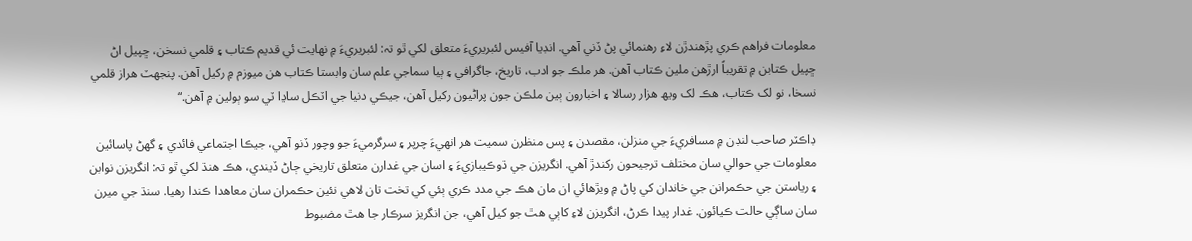معلومات فراهم ڪري پڙهندڙن لاءِ رهنمائي پڻ ڏني آهي. انڊيا آفيس لئبريريءَ متعلق لکي ٿو تہ: لئبريريءَ ۾ نهايت ئي قديم ڪتاب ۽ قلمي نسخن، ڇپيل اڻ ڇپيل ڪتابن ۾ تقريباً ارڙهن ملين ڪتاب آهن. هر ملڪ جو ادب، تاريخ، جاگرافي ۽ ٻيا سماجي علم سان وابستا ڪتاب هن ميوزم ۾ رکيل آهن. پنجهٽ هراز قلمي نسخا، نو لک ڪتاب، هڪ لک ويھ هزار رسالا ۽ اخبارون ٻين ملڪن جون پراڻيون رکيل آهن، جيڪي دنيا جي اٽڪل ساڍا ٽي سو ٻولين ۾ آهن.“

ڊاڪٽر صاحب لنڊن ۾ مسافريءَ جي منزلن، مقصدن ۽ پس منظرن سميت هر انهيءَ چرپر ۽ سرگرميءَ جو وچور ڏنو آهي، جيڪا اجتماعي فائدي ۽ گهڻ پاسائين معلومات جي حوالي سان مختلف ترجيحون رکندڙ آهي. انگريزن جي ڌوڪيبازيءَ ۽ اسان جي غدارن متعلق تاريخي ڄاڻ ڏيندي، هڪ هنڌ لکي ٿو تہ: انگريزن نوابن ۽ رياستن جي حڪمرانن جي خاندان کي پاڻ ۾ ويڙهائي ان مان هڪ جي مدد ڪري ٻئي کي تخت تان لاهي نئين حڪمران سان معاهدا ڪندا رهيا. سنڌ جي ميرن سان ساڳي حالت ڪيائون. غدار پيدا ڪرڻ، انگريزن لاءِ کاٻي هٿ جو کيل آهي، جن انگريز سرڪار جا هٿ مضبوط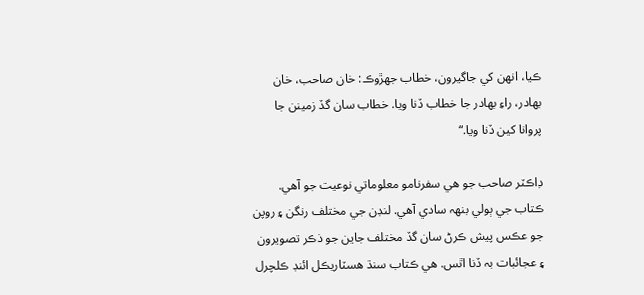ڪيا، انهن کي جاگيرون، خطاب جهڙوڪ: خان صاحب، خان بهادر، راءِ بهادر جا خطاب ڏنا ويا. خطاب سان گڏ زمينن جا پروانا کين ڏنا ويا.“

ڊاڪٽر صاحب جو هي سفرنامو معلوماتي نوعيت جو آهي. ڪتاب جي ٻولي بنهہ سادي آهي. لنڊن جي مختلف رنگن ۽ روپن جو عڪس پيش ڪرڻ سان گڏ مختلف جاين جو ذڪر تصويرون ۽ عجائبات بہ ڏنا اٿس. هي ڪتاب سنڌ هسٽاريڪل ائنڊ ڪلچرل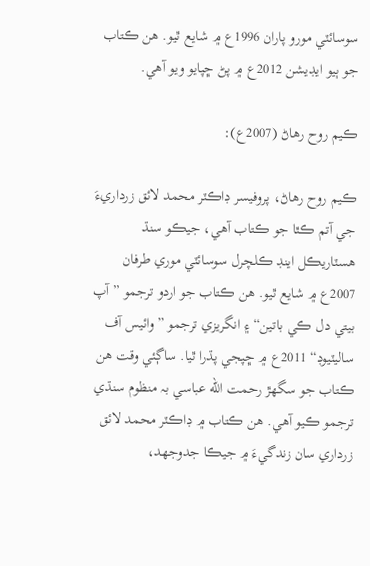سوسائٽي مورو پاران 1996ع ۾ شايع ٿيو. ھن ڪتاب جو ٻيو ايڊيشن 2012ع ۾ پڻ ڇپايو ويو آهي.

ڪيم روح رهاڻ (2007ع):

ڪيم روح رهاڻ، پروفيسر ڊاڪٽر محمد لائق زرداريءَ جي آتم ڪٿا جو ڪتاب آهي، جيڪو سنڌ ھسٽاريڪل اينڊ ڪلچرل سوسائٽي موري طرفان 2007ع ۾ شايع ٿيو. ھن ڪتاب جو اردو ترجمو ”آپ بيتي دل ڪي باتين“ ۽ انگريزي ترجمو ”وائيس آف ساليٽيوڊ“ 2011ع ۾ ڇپجي پڌرا ٿيا. ساڳئي وقت ھن ڪتاب جو سگھڙ رحمت الله عباسي بہ منظوم سنڌي ترجمو ڪيو آھي. هن ڪتاب ۾ ڊاڪٽر محمد لائق زرداري سان زندگيءَ ۾ جيڪا جدوجهد،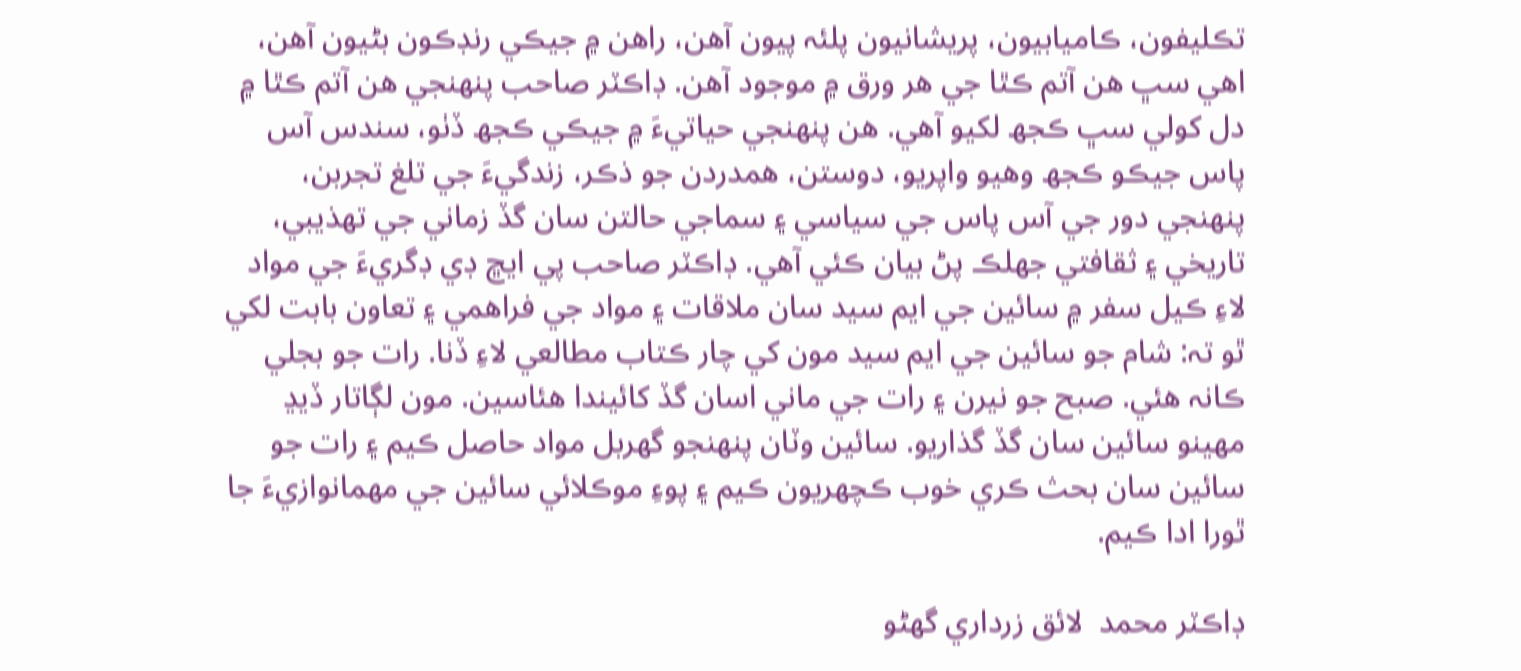تڪليفون، ڪاميابيون، پريشانيون پلئہ پيون آهن، راهن ۾ جيڪي رنڊڪون بڻيون آهن، اهي سڀ هن آتم ڪٿا جي هر ورق ۾ موجود آهن. ڊاڪٽر صاحب پنهنجي هن آتم ڪٿا ۾ دل کولي سڀ ڪجھ لکيو آهي. هن پنهنجي حياتيءَ ۾ جيڪي ڪجھ ڏٺو، سندس آس پاس جيڪو ڪجھ وهيو واپريو، دوستن، همدردن جو ذڪر، زندگيءَ جي تلغ تجربن، پنهنجي دور جي آس پاس جي سياسي ۽ سماجي حالتن سان گڏ زماني جي تهذيبي، تاريخي ۽ ثقافتي جهلڪ پڻ بيان ڪئي آهي. ڊاڪٽر صاحب پي ايڇ ڊي ڊگريءَ جي مواد لاءِ ڪيل سفر ۾ سائين جي ايم سيد سان ملاقات ۽ مواد جي فراهمي ۽ تعاون بابت لکي ٿو تہ: شام جو سائين جي ايم سيد مون کي چار ڪتاب مطالعي لاءِ ڏنا. رات جو بجلي ڪانہ هئي. صبح جو نيرن ۽ رات جي ماني اسان گڏ کائيندا هئاسين. مون لڳاتار ڏيڍ مهينو سائين سان گڏ گذاريو. سائين وٽان پنهنجو گهربل مواد حاصل ڪيم ۽ رات جو سائين سان بحث ڪري خوب ڪچهريون ڪيم ۽ پوءِ موڪلائي سائين جي مهمانوازيءَ جا ٿورا ادا ڪيم.

ڊاڪٽر محمد  لائق زرداري گهڻو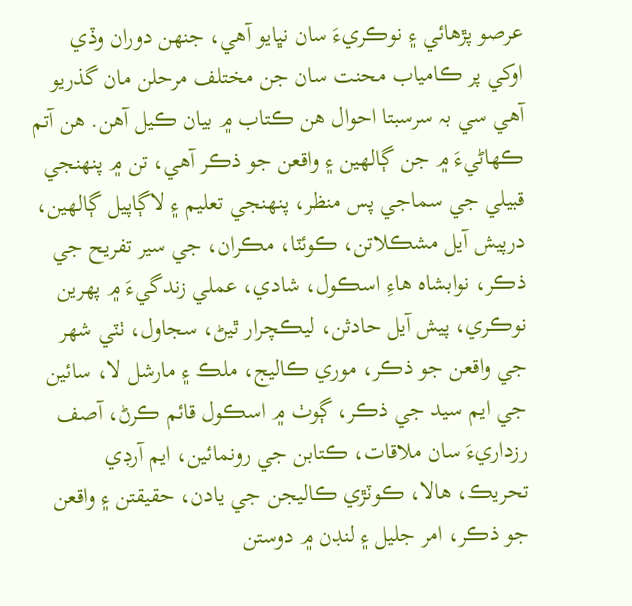عرصو پڙهائي ۽ نوڪريءَ سان نڀايو آهي، جنهن دوران وڏي اوکي پر ڪامياب محنت سان جن مختلف مرحلن مان گذريو آهي سي بہ سرسبتا احوال هن ڪتاب ۾ بيان ڪيل آهن. هن آتم ڪهاڻيءَ ۾ جن ڳالهين ۽ واقعن جو ذڪر آهي، تن ۾ پنھنجي قبيلي جي سماجي پس منظر، پنهنجي تعليم ۽ لاڳاپيل ڳالهين، درپيش آيل مشڪلاتن، ڪوئٽا، مڪران، جي سير تفريح جي ذڪر، نوابشاه هاءِ اسڪول، شادي، عملي زندگيءَ ۾ پهرين نوڪري، پيش آيل حادثن، ليڪچرار ٿيڻ، سجاول، ٺٽي شهر جي واقعن جو ذڪر، موري ڪاليج، ملڪ ۽ مارشل لا، سائين جي ايم سيد جي ذڪر، ڳوٺ ۾ اسڪول قائم ڪرڻ، آصف رزداريءَ سان ملاقات، ڪتابن جي رونمائين، ايم آرڊي تحريڪ، هالا، ڪوٽڙي ڪاليجن جي يادن، حقيقتن ۽ واقعن جو ذڪر، امر جليل ۽ لنڊن ۾ دوستن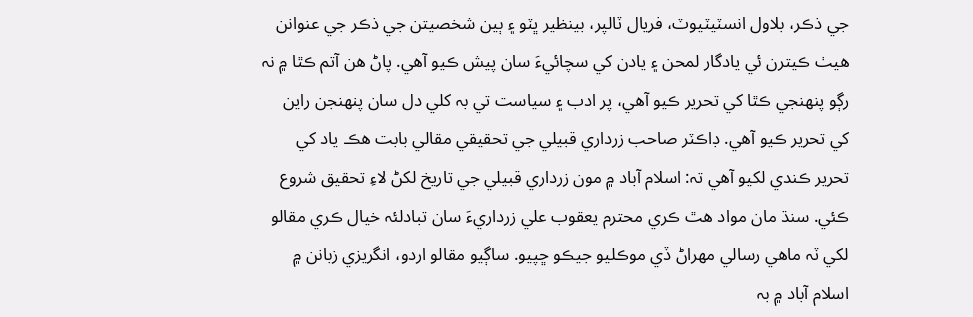جي ذڪر، بلاول انسٽيٽيوٽ، فريال ٽالپر، بينظير ڀٽو ۽ ٻين شخصيتن جي ذڪر جي عنوانن ھيٺ ڪيترن ئي يادگار لمحن ۽ يادن کي سچائيءَ سان پيش ڪيو آهي. پاڻ هن آتم ڪٿا ۾ نہ رڳو پنهنجي ڪٿا کي تحرير ڪيو آهي، پر ادب ۽ سياست تي بہ کلي دل سان پنهنجن راين کي تحرير ڪيو آهي. ڊاڪٽر صاحب زرداري قبيلي جي تحقيقي مقالي بابت هڪ ياد کي تحرير ڪندي لکيو آهي تہ: اسلام آباد ۾ مون زرداري قبيلي جي تاريخ لکڻ لاءِ تحقيق شروع ڪئي. سنڌ مان مواد هٿ ڪري محترم يعقوب علي زرداريءَ سان تبادلئہ خيال ڪري مقالو لکي ٽہ ماهي رسالي مهراڻ ڏي موڪليو جيڪو ڇپيو. ساڳيو مقالو اردو، انگريزي زبانن ۾ اسلام آباد ۾ بہ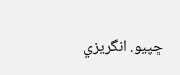ڇپيو. انگريزي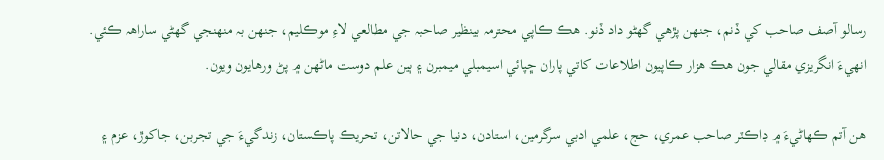رسالو آصف صاحب کي ڏنم، جنهن پڙهي گهڻو داد ڏنو. هڪ ڪاپي محترمہ بينظير صاحبہ جي مطالعي لاءِ موڪليم، جنهن بہ منهنجي گهڻي ساراهہ ڪئي. انهيءَ انگريزي مقالي جون هڪ هزار ڪاپيون اطلاعات کاتي پاران ڇپائي اسيمبلي ميمبرن ۽ ٻين علم دوست ماڻهن ۾ پڻ ورهايون ويون.

هن آتم ڪهاڻيءَ ۾ ڊاڪٽر صاحب عمري، حج، علمي ادبي سرگرمين، استادن، دنيا جي حالاتن، تحريڪ پاڪستان، زندگيءَ جي تجربن، جاکوڙ، عزم ۽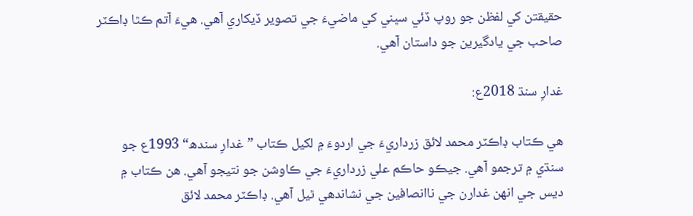حقيقتن کي لفظن جو روپ ڏئي سڀني کي ماضيءَ جي تصوير ڏيکاري آهي. هيءَ آتم ڪٿا ڊاڪٽر صاحب جي يادگيرين جو داستان آھي.

غدارِ سنڌ 2018ع:

ھي ڪتاب ڊاڪٽر محمد لائق زرداريءَ جي اردوءَ ۾ لکيل ڪتاب ”غدارِ سندھ“ 1993ع جو سنڌي ۾ ترجمو آھي. جيڪو حاڪم علي زرداريءَ جي ڪاوشن جو نتيجو آھي. ھن ڪتاب ۾ ديس جي انھن غدارن جي ناانصافين جي نشاندھي ٿيل آھي. ڊاڪٽر محمد لائق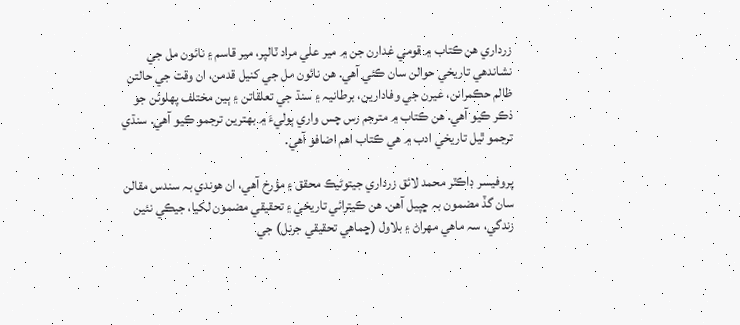زرداري ھن ڪتاب ۾ قومي غدارن جن ۾ مير علي مراد ٽالپر، مير قاسم ۽ نائون مل جي نشاندھي تاريخي حوالن سان ڪئي آھي. ھن نائون مل جي کنيل قدمن، ان وقت جي حالتن ظالم حڪمرانن، غيرن جي وفادارين، برطانيہ ۽ سنڌ جي تعلقاتن ۽ ٻين مختلف پھلوئن جو ذڪر ڪيو آھي. ھن ڪتاب ۾ مترجم رس چس واري ٻوليءَ ۾ بھترين ترجمو ڪيو آھي. سنڌي ترجمو ٿيل تاريخي ادب ۾ ھي ڪتاب اھم اضافو آھي.

پروفيسر ڊاڪٽر محمد لائق زرداري جيتوڻيڪ محقق ۽ مؤرخ آھي، ان ھوندي بہ سندس مقالن سان گڏ مضمون بہ ڇپيل آهن. ھن ڪيترائي تاريخي ۽ تحقيقي مضمون لکيا، جيڪي نئين زندگي، سہ ماهي مهراڻ ۽ بلاول (ڇماهي تحقيقي جرنل) جي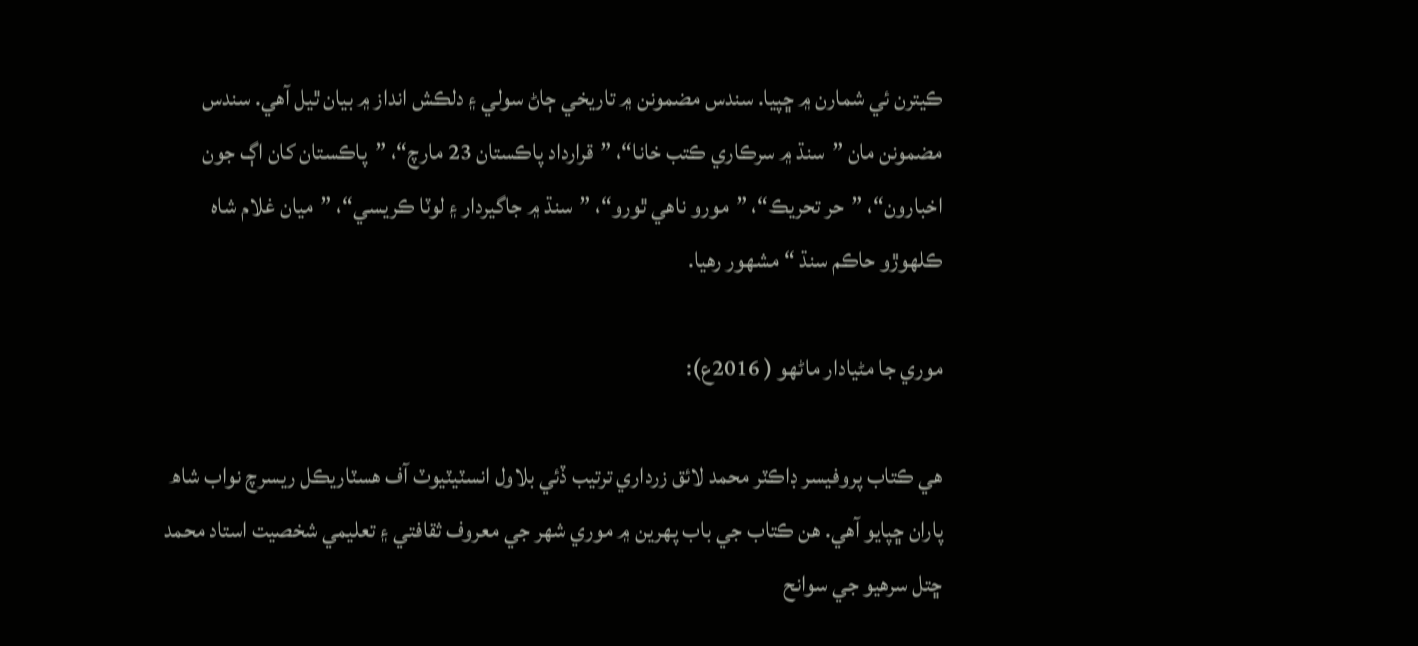ڪيترن ئي شمارن ۾ ڇپيا. سندس مضمونن ۾ تاريخي ڄاڻ سولي ۽ دلڪش انداز ۾ بيان ٿيل آهي. سندس مضمونن مان ”سنڌ ۾ سرڪاري ڪتب خانا“، ”قرارداد پاڪستان 23 مارچ“، ”پاڪستان کان اڳ جون اخبارون“، ”حر تحريڪ“، ”مورو ناهي ٿورو“، ”سنڌ ۾ جاگيردار ۽ لوٽا ڪريسي“، ”ميان غلام شاه ڪلهوڙو حاڪم سنڌ “ مشھور رھيا.

موري جا مڻيادار ماڻھو ( 2016ع):

ھي ڪتاب پروفيسر ڊاڪٽر محمد لائق زرداري ترتيب ڏئي بلاول انسٽيٽيوٽ آف ھسٽاريڪل ريسرچ نواب شاھ پاران ڇپايو آھي. ھن ڪتاب جي باب پھرين ۾ موري شھر جي معروف ثقافتي ۽ تعليمي شخصيت استاد محمد ڇتل سرھيو جي سوانح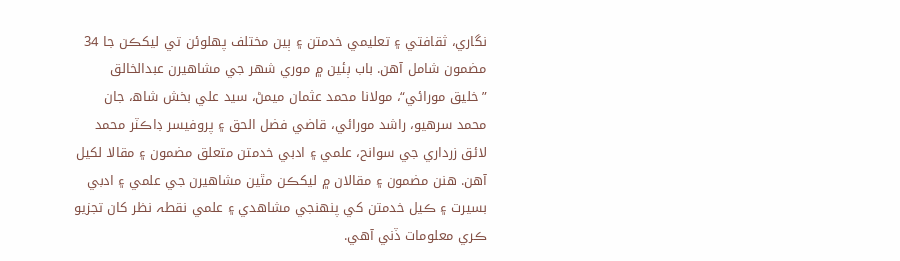نگاري، ثقافتي ۽ تعليمي خدمتن ۽ ٻين مختلف پھلوئن تي ليکڪن جا 34 مضمون شامل آھن. باب ٻئين ۾ موري شھر جي مشاھيرن عبدالخالق ”خليق مورائي“، مولانا محمد عثمان ميمڻ، سيد علي بخش شاھ، جان محمد سرھيو، راشد مورائي، قاضي فضل الحق ۽ پروفيسر ڊاڪٽر محمد لائق زرداري جي سوانح، علمي ۽ ادبي خدمتن متعلق مضمون ۽ مقالا لکيل آھن. ھنن مضمون ۽ مقالان ۾ ليکڪن مٿين مشاھيرن جي علمي ۽ ادبي بسيرت ۽ ڪيل خدمتن کي پنھنجي مشاھدي ۽ علمي نقطہ نظر کان تجزيو ڪري معلومات ڏني آھي.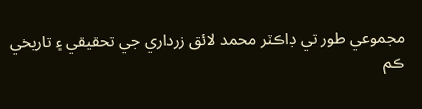مجموعي طور تي ڊاڪٽر محمد لائق زرداري جي تحقيقي ۽ تاريخي ڪم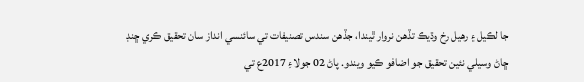جا لڪيل ۽ رھيل رخ وڌيڪ تڏھن نروار ٿيندا، جڏھن سندس تصنيفات تي سائنسي انداز سان تحقيق ڪري ڇنڊ ڇاڻ وسيلي نئين تحقيق جو اضافو ڪيو ويندو. پاڻ 02 جولاءِ 2017ع تي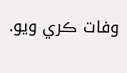وفات ڪري ويو.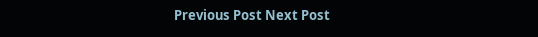Previous Post Next Post